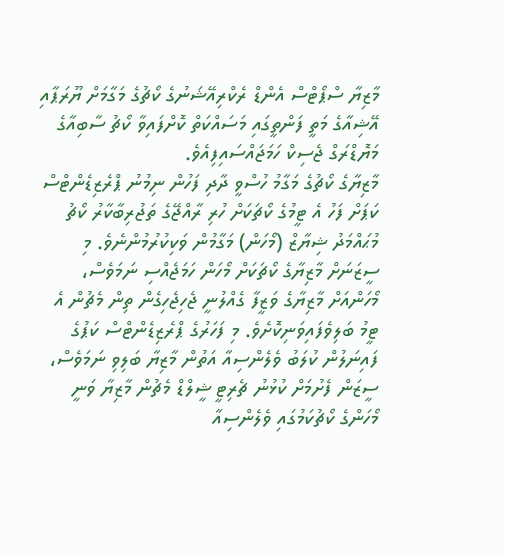މާޒިޔާ ސްޕޯޓްސް އެންޑް ރެކްރިއޭޝަނުގެ ކޯޗުގެ މަގާމަށް ޔޫރަޕާއި އޭޝިއާގެ މަތީ ފަންތީގައި މަސައްކަތް ކޮށްފައިވާ ކޯޗު ސާބިއާގެ މަޔޮޑްރަގް ޖެސިކް ހަމަޖައްސައިފިއެވެ.
މާޒިޔާގެ ކޯޗުގެ މަގާމު ހުސްވީ ދާދި ފަހުން ނިމުނު ޕްރެޒިޑެންޓްސް ކަޕަށް ފަހު އެ ޓީމުގެ ކޯޗަކަށް ހުރި ރާއްޖޭގެ ތަޖުރިބާކާރު ކޯޗު މުޙައްމަދު ޝިޔާޒް (މޯހަން) މަގާމުން ވަކިކުރުމުންނެވެ. މި ސީޒަނަށް މާޒިޔާގެ ކޯޗަކަށް މޯހަން ހަމަޖެއްސި ނަމަވެސް، މޯހަންއަށް މާޒިޔާގެ ވަޒީފާ ގެއްލުނީ ޖެހިޖެހިގެން ތިން މެޗުން އެ ޓީމު ބަލިވެފައިވަނިކޮށެވެ. މި ފަހަރުގެ ޕްރެޒިޑެންޓްސް ކަޕުގެ ފައިނަލުން ކުލަބު ވެލެންސިއާ އަތުން މާޒިޔާ ބަލިވި ނަމަވެސް، ސީޒަން ފެށުމަށް ކުޅުނު ޗެރިޓީ ޝީލްޑް މެޗުން މާޒިޔާ ވަނީ މޯހަންގެ ކޯޗުކަމުގައި ވެލެންސިއާ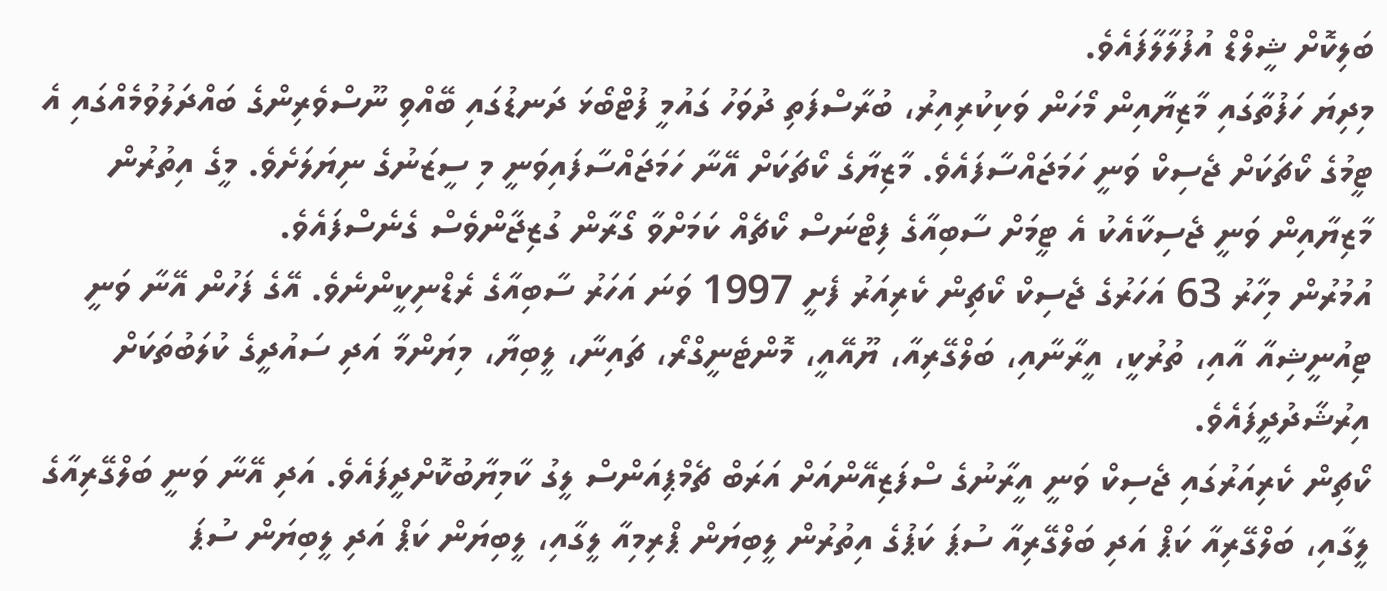ބަލިކޮށް ޝީލްޑް އުފުލާލާފައެވެ.
މިދިޔަ ހަފުތާގައި މާޒިޔާއިން މޯހަން ވަކިކުރިއިރު، ބުރާސްފަތި ދުވަހު ގައުމީ ފުޓްބޯޅަ ދަނޑުގައި ބޭއްވި ނޫސްވެރިންގެ ބައްދަލުވުމެއްގައި އެ ޓީމުގެ ކޯޗަކަށް ޖެސިކް ވަނީ ހަމަޖައްސާފައެވެ. މާޒިޔާގެ ކޯޗަކަށް އޭނާ ހަމަޖައްސާފައިވަނީ މި ސީޒަނުގެ ނިޔަލަށެވެ. މީގެ އިތުރުން މާޒިޔާއިން ވަނީ ޖެސިކާއެކު އެ ޓީމަށް ސާބިއާގެ ފިޓްނަސް ކޯޗެއް ކަމަށްވާ ގޯރާން ގުޒިޖާންވެސް ގެނެސްފައެވެ.
އުމުރުން މިހާރު 63 އަހަރުގެ ޖެސިކް ކޯޗިން ކެރިއަރު ފެށީ 1997 ވަނަ އަހަރު ސާބިއާގެ ރެޑްނިކީންނެވެ. އޭގެ ފަހުން އޭނާ ވަނީ ޓިއުނީޝިއާ އާއި، ތުރުކީ، އީރާނާއި، ބަލްގޭރިއާ، ޔޫއޭއީ، މޮންޓެނީގްރޯ، ޗައިނާ، ލީބިޔާ، މިޔަންމާ އަދި ސައުދީގެ ކުލަބުތަކަށް އިރުޝާދުދީފައެވެ.
ކޯޗިން ކެރިއަރުގައި ޖެސިކް ވަނީ އީރާނުގެ ސްފަޒިއޭންއަށް އަރަބް ޗެމްޕިއަންސް ލީގު ކާމިޔާބުކޮށްދީފައެވެ. އަދި އޭނާ ވަނީ ބަލްގޭރިއާގެ ލީގާއި، ބަލްގޭރިއާ ކަޕް އަދި ބަލްގޭރިއާ ސުޕަ ކަޕުގެ އިތުރުން ލީބިޔަން ޕްރިމިއާ ލީގާއި، ލީބިޔަން ކަޕް އަދި ލީބިޔަން ސުޕަ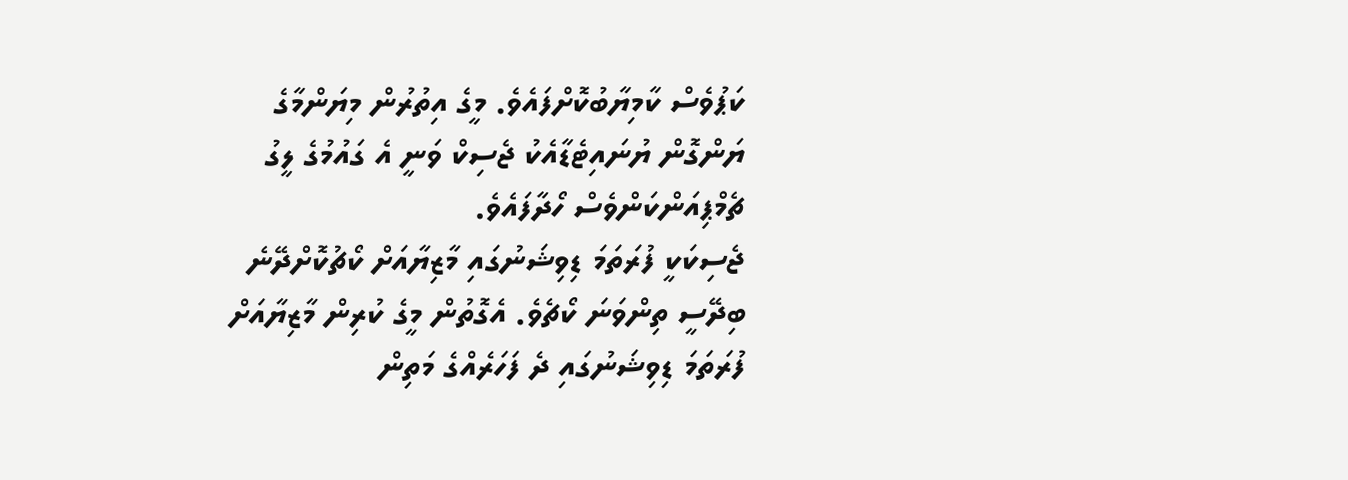ކަޕުވެސް ކާމިޔާބުކޮށްފައެވެ. މީގެ އިތުރުން މިޔަންމާގެ ޔަންގޮން ޔުނައިޓެޑާއެކު ޖެސިކް ވަނީ އެ ގައުމުގެ ލީގު ޗެމްޕިއަންކަންވެސް ހޯދާފައެވެ.
ޖެސިކަކީ ފުރަތަމަ ޑިވިޝަނުގައި މާޒިޔާއަށް ކޯޗުކޮށްދޭނެ ބިދޭސީ ތިންވަނަ ކޯޗެވެ. އެގޮތުން މީގެ ކުރިން މާޒިޔާއަށް ފުރަތަމަ ޑިވިޝަނުގައި ދެ ފަހަރެއްގެ މަތިން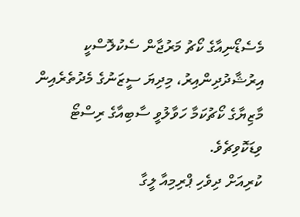މެސެޑޯނިއާގެ ކޯޗު މަރުޖާން ސެކުލޮސްކީ އިރުޝާދުދިންއިރު، މިދިޔަ ސީޒަނުގެ މެދުތެރެއިން މާޒިޔާގެ ކޯޗުކަމާ ހަވާލުވީ ސާބިއާގެ ރިސްޓޯ ވިޑަކޮވިޗެވެ.
ކުރިއަށް ދިވެހި ޕްރިމިއާ ލީގާ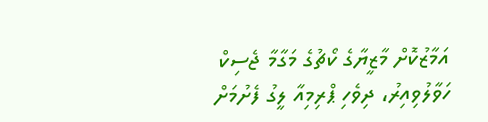އަމާޒުކޮށް މާޒީޔާގެ ކޯޗުގެ މަގާމާ ޖެސިކް ހަވާލުވިއިރު، ދިވެހި ޕްރިމިއާ ލީގު ފެށުމަށް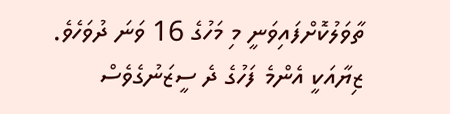ތާވަލުކޮށްފައިވަނީ މި މަހުގެ 16 ވަނަ ދުވަހެވެ. ޒިޔާއަކީ އެންމެ ފަހުގެ ދެ ސީޒަނުގެވެސް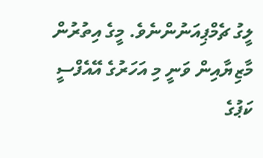ލީގު ޗެމްޕިއަނުންނެވެ. މީގެ އިތުރުން މާޒިޔާއިން ވަނީ މި އަހަރުގެ އޭއެފްސީ ކަޕުގެ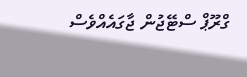ގްރޫޕް ސްޓޭޖުން ޖާގައެއްވެސް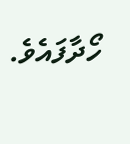ހޯދާފައެވެ.